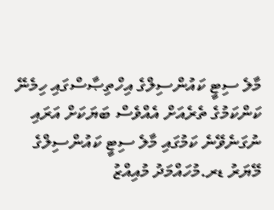މާލެ ސިޓީ ކައުންސިލްގެ އިހްތިޞާސްގައި ހިމެނޭ ކަންކަމުގެ ތެރެއަށް އެއްވެސް ބަޔަކަށް އަރައި ނުގަނެވޭނެ ކަމުގައި މާލެ ސިޓީ ކައުންސިލްގެ މޭޔަރު ޑރ.މުހައްމަދު މުއިއްޒު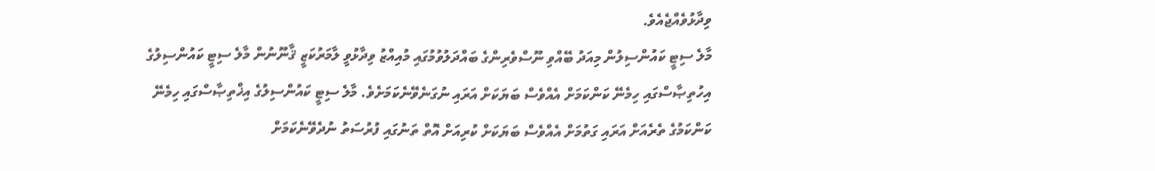ވިދާޅުވެއްޖެއެވެ.
މާލެ ސިޓީ ކައުންސިލުން މިއަދު ބޭއްވި ނޫސްވެރިންގެ ބައްދަލުވުމުގައި މުއިއްޒު ވިދާޅުވީ ލާމަރުކަޒީ ޤާނޫނުން މާލެ ސިޓީ ކައުންސިލުގެ އިހުތިޞާސްގައި ހިމެނޭ ކަންކަމަށް އެއްވެސް ބަޔަކަށް އަރައި ނުގަނެވޭނެކަމަށެވެ. މާލެ ސިޓީ ކައުންސިލުގެ އިޚްތިޞާސްގައި ހިމެނޭ ކަންކަމުގެ ތެރެއަށް އަރައި ގަތުމަށް އެއްވެސް ބަޔަކަށް ކުރިއަށް އޮތް ތަނުގައި ފުރުސަތު ނުދެވޭނެކަމަށް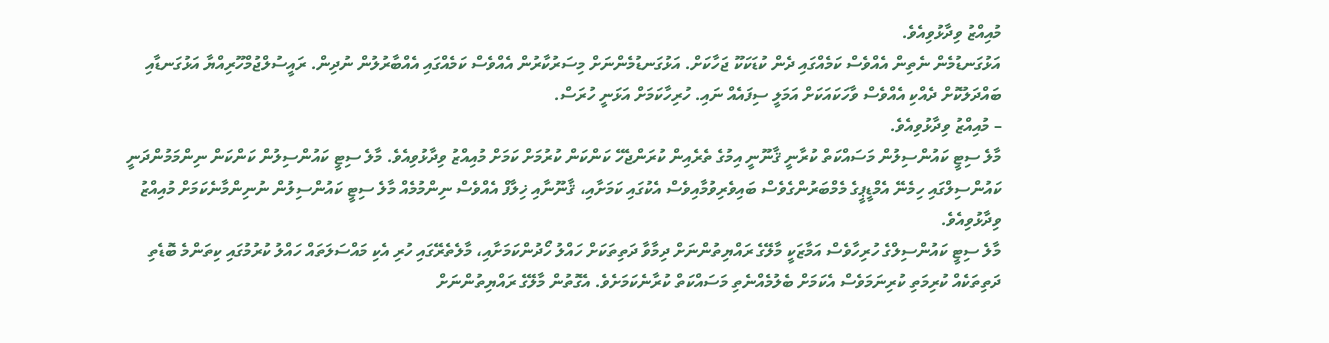މުއިއްޒު ވިދާޅުވިއެވެ.
އަޅުގަނޑުމެން ނެތިން އެއްވެސް ކަމެއްގައި ދެން ކުޑަކަކޫ ޖަހާކަށް. އަޅުގަނޑުމެންނަށް މިސަރުކާރުން އެއްވެސް ކަމެއްގައި އެއްބާރުލުން ނުދިން. ރައީސުލްޖުމްހޫރިއްޔާ އަޅުގަނޑާއި ބައްދަލުކޮށް ދެއްކި އެއްވެސް ވާހަކައަކަށް އަމަލީ ސިފައެއް ނައި. ހުރިހާކަމަށް އަޅަނީ ހުރަސް.
– މުއިއްޒު ވިދާޅުވިއެވެ.
މާލެ ސިޓީ ކައުންސިލުން މަސައްކަތް ކުރާނީ ޤާނޫނީ އިމުގެ ތެރެއިން ކުރަންޖެހޭ ކަންކަން ކުރުމަށް ކަމަށް މުއިއްޒު ވިދާޅުވިއެވެ. މާލެ ސިޓީ ކައުންސިލުން ކަންކަން ނިންމަމުންދަނީ ކައުންސިލްގައި ހިމެނޭ އެމްޑީޕީގެ މެމްބަރުންގެވެސް ބައިވެރިވުމާއިވެސް އެކުގައި ކަމަށާއި، ޤާނޫނާއި ޚިލާފް އެއްވެސް ނިންމުމެއް މާލެ ސިޓީ ކައުންސިލުން ނުނިންމާނެކަމަށް މުއިއްޒު ވިދާޅުވިއެވެ.
މާލެ ސިޓީ ކައުންސިލްގެ ހުރިހާވެސް އަމާޒަކީ މާލޭގެ ރައްޔިތުންނަށް ދިމާވާ ދަތިތަކަށް ހައްލު ހޯދުންކަމަށާއި، މާލެތެރޭގައި ހުރި އެކި މައްސަލަތައް ހައްލު ކުރުމުގައި ކިތަންމެ ބޮޑެތި ދަތިތަކެއް ކުރިމަތި ކުރިނަމަވެސް އެކަމަށް ބެލުމެއްނެތި މަސައްކަތް ކުރާނެކަމަށެވެ. އެގޮތުން މާލޭގެ ރައްޔިތުންނަށް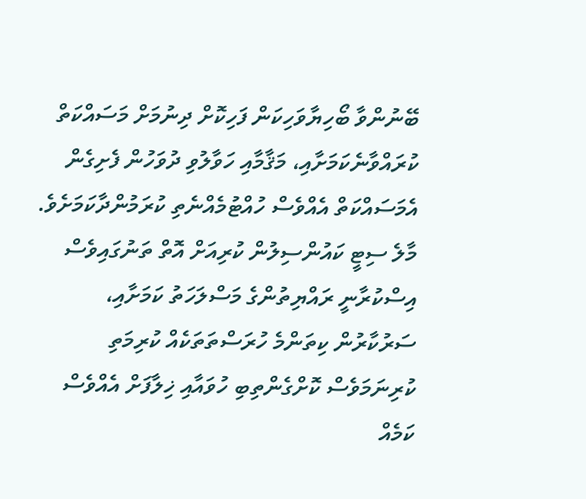ބޭނުންވާ ބޯހިޔާވަހިކަން ފަހިކޮށް ދިނުމަށް މަސައްކަތް ކުރައްވާނެކަމަށާއި، މަޤާމާއި ހަވާލުވި ދުވަހުން ފެށިގެން އެމަސައްކަތް އެއްވެސް ހުއްޓުމެއްނެތި ކުރަމުންދާކަމަށެވެ.
މާލެ ސިޓީ ކައުންސިލުން ކުރިއަށް އޮތް ތަނުގައިވެސް އިސްކުރާނީ ރައްޔިތުންގެ މަސްލަހަތު ކަމަށާއި، ސަރުކާރުން ކިތަންމެ ހުރަސްތަތަކެއް ކުރިމަތި ކުރިނަމަވެސް ކޮށްގެންތިބި ހުވައާއި ޚިލާފަށް އެއްވެސް ކަމެއް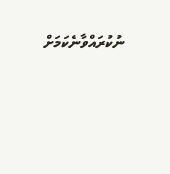ނުކުރައްވާނެކަމަށް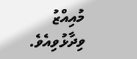މުއިއްޒު ވިދާޅުވިއެވެ.